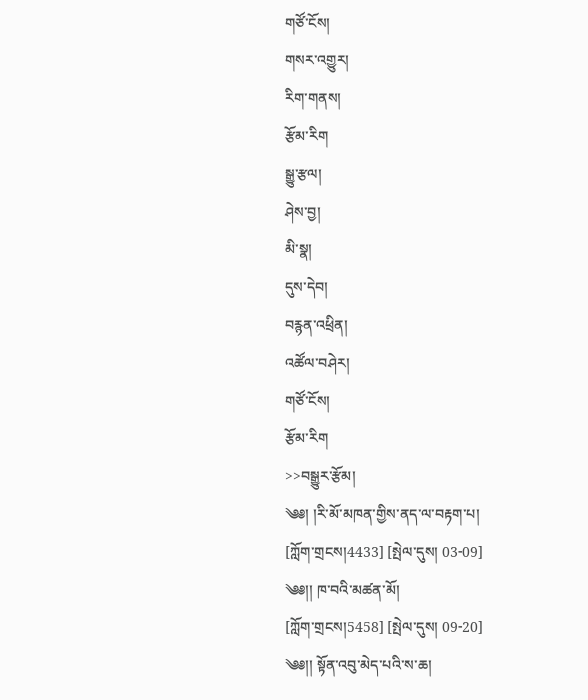གཙོ་ངོས།
གསར་འགྱུར།
རིག་གནས།
རྩོམ་རིག
སྒྱུ་རྩལ།
ཤེས་བྱ།
མི་སྣ།
དུས་དེབ།
བརྙན་འཕྲིན།
འཚོལ་བཤེར།
གཙོ་ངོས།
རྩོམ་རིག
>>བསྒྱུར་རྩོམ།
༄༅། །རི་མོ་མཁན་གྱིས་ནད་ལ་བརྟག་པ།
[ཀློག་གྲངས།4433] [སྤེལ་དུས། 03-09]
༄༅།། ཁ་བའི་མཚན་མོ།
[ཀློག་གྲངས།5458] [སྤེལ་དུས། 09-20]
༄༅།། སྟོན་འབུ་མེད་པའི་ས་ཆ།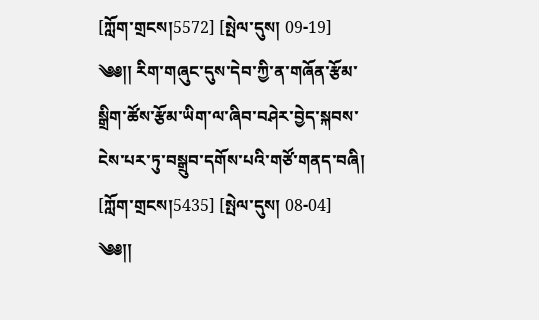[ཀློག་གྲངས།5572] [སྤེལ་དུས། 09-19]
༄༅།། རིག་གཞུང་དུས་དེབ་ཀྱི་ན་གཞོན་རྩོམ་སྒྲིག་ཚོས་རྩོམ་ཡིག་ལ་ཞིབ་བཤེར་བྱེད་སྐབས་ངེས་པར་ཏུ་བསྒྲུབ་དགོས་པའི་གཙོ་གནད་བཞི།
[ཀློག་གྲངས།5435] [སྤེལ་དུས། 08-04]
༄༅།།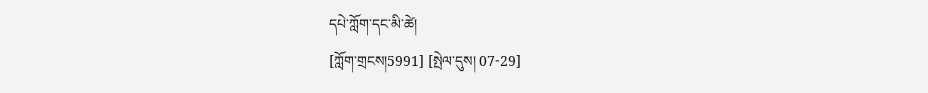དཔེ་ཀློག་དང་མི་ཚེ།
[ཀློག་གྲངས།5991] [སྤེལ་དུས། 07-29]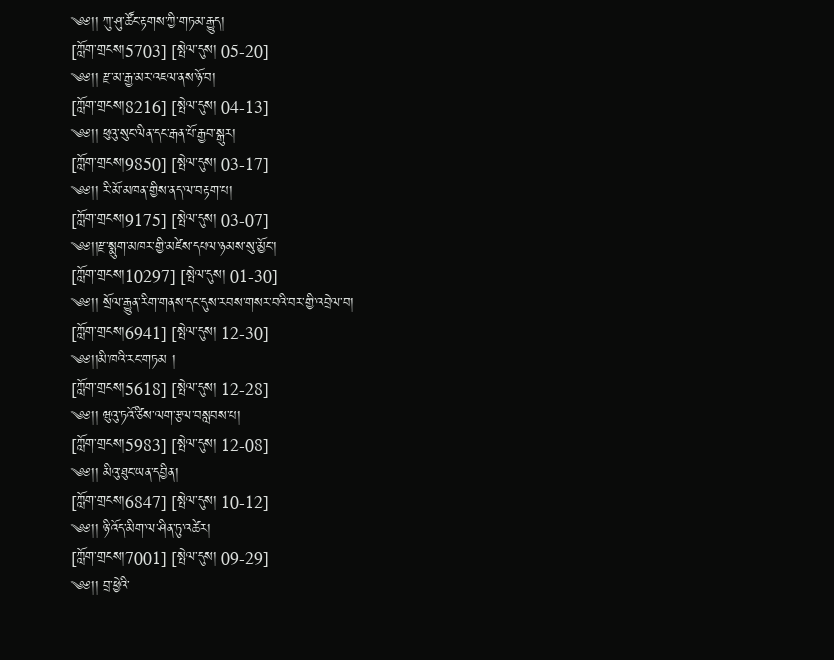༄༅།། ཀུ་ཤུ་ཚོང་རྟགས་ཀྱི་གཏམ་རྒྱུད།
[ཀློག་གྲངས།5703] [སྤེལ་དུས། 05-20]
༄༅།། རྫ་མ་རྒྱ་མར་འཇལ་ནས་ཉོ་བ།
[ཀློག་གྲངས།8216] [སྤེལ་དུས། 04-13]
༄༅།། ཕུའུ་སུང་ལིན་དང་རྒན་པོ་རྒྱབ་སྒུར།
[ཀློག་གྲངས།9850] [སྤེལ་དུས། 03-17]
༄༅།། རི་མོ་མཁན་གྱིས་ནད་ལ་བརྟག་པ།
[ཀློག་གྲངས།9175] [སྤེལ་དུས། 03-07]
༄༅།།རྫ་སྨུག་མཁར་གྱི་མཛེས་དཔལ་ཉམས་སུ་མྱོང་།
[ཀློག་གྲངས།10297] [སྤེལ་དུས། 01-30]
༄༅།། སྲོལ་རྒྱུན་རིག་གནས་དང་དུས་རབས་གསར་བའི་བར་གྱི་འབྲེལ་བ།
[ཀློག་གྲངས།6941] [སྤེལ་དུས། 12-30]
༄༅།།མི་ཁའི་རང་གཏམ །
[ཀློག་གྲངས།5618] [སྤེལ་དུས། 12-28]
༄༅།། ཝུའུ་ཏའོ་ཙིས་ལག་རྩལ་བསླབས་པ།
[ཀློག་གྲངས།5983] [སྤེལ་དུས། 12-08]
༄༅།། མིའུ་ཐུང་ཡན་དབྱིན།
[ཀློག་གྲངས།6847] [སྤེལ་དུས། 10-12]
༄༅།། ཉི་འོད་མིག་ལ་ཤིན་ཏུ་འཚེར།
[ཀློག་གྲངས།7001] [སྤེལ་དུས། 09-29]
༄༅།། བྲ་ཕྱེའི་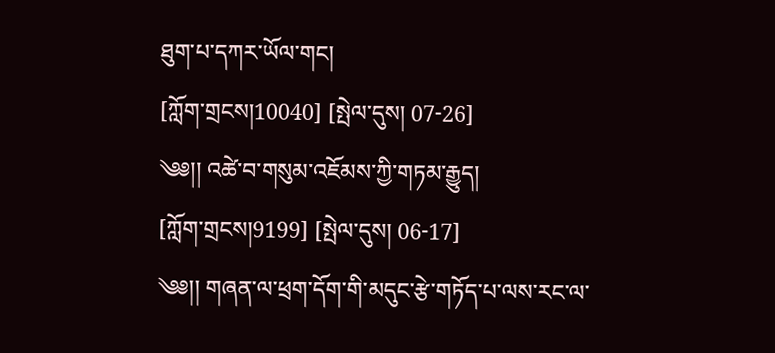ཐུག་པ་དཀར་ཡོལ་གང།
[ཀློག་གྲངས།10040] [སྤེལ་དུས། 07-26]
༄༅།། འཚེ་བ་གསུམ་འཇོམས་ཀྱི་གཏམ་རྒྱུད།
[ཀློག་གྲངས།9199] [སྤེལ་དུས། 06-17]
༄༅།། གཞན་ལ་ཕྲག་དོག་གི་མདུང་རྩེ་གཏོད་པ་ལས་རང་ལ་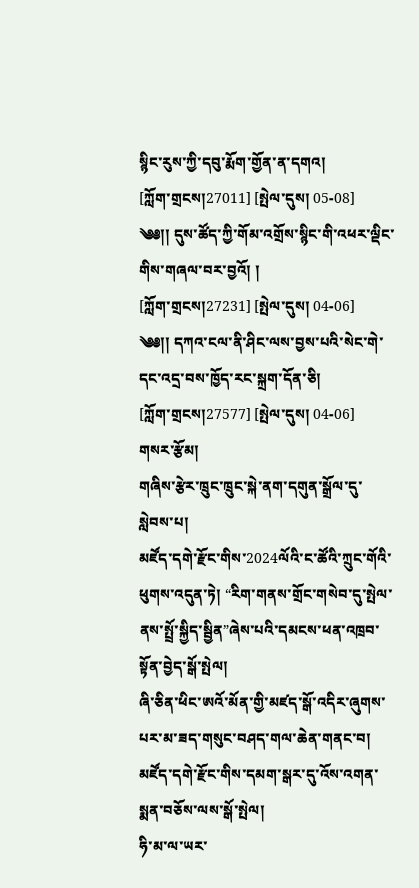སྙིང་རུས་ཀྱི་དབུ་རྨོག་གྱོན་ན་དགའ།
[ཀློག་གྲངས།27011] [སྤེལ་དུས། 05-08]
༄༅།། དུས་ཚོད་ཀྱི་གོམ་འགྲོས་སྙིང་གི་འཕར་ལྡིང་གིས་གཞལ་བར་བྱའོ། །
[ཀློག་གྲངས།27231] [སྤེལ་དུས། 04-06]
༄༅།། དཀའ་ངལ་ནི་ཤིང་ལས་བྱས་པའི་སེང་གེ་དང་འདྲ་བས་ཁྱོད་རང་སྐྲག་དོན་ཅི།
[ཀློག་གྲངས།27577] [སྤེལ་དུས། 04-06]
གསར་རྩོམ།
གཞིས་རྩེར་ཁྲུང་ཁྲུང་སྐེ་ནག་དགུན་སྒྲོལ་དུ་སླེབས་པ།
མཛོད་དགེ་རྫོང་གིས་2024ལོའི་ང་ཚོའི་ཀྲུང་གོའི་ཕུགས་འདུན་ཏེ། “རིག་གནས་གྲོང་གསེབ་དུ་སྤེལ་ནས་སྤྲོ་སྐྱིད་སྦྱིན”ཞེས་པའི་དམངས་ཕན་འཁྲབ་སྟོན་བྱེད་སྒོ་སྤེལ།
ཞི་ཅིན་ཕིང་ཨའོ་མོན་གྱི་མཛད་སྒོ་འདིར་ཞུགས་པར་མ་ཟད་གསུང་བཤད་གལ་ཆེན་གནང་བ།
མཛོད་དགེ་རྫོང་གིས་དམག་སྒར་དུ་འོས་འགན་སྨན་བཅོས་ལས་སྒོ་སྤེལ།
ཧི་མ་ལ་ཡར་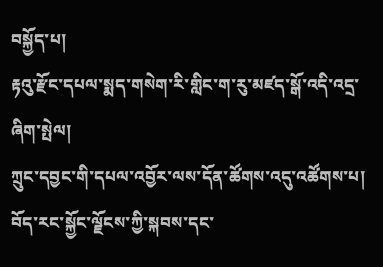བསྐྱོད་པ།
རྟའུ་རྫོང་དཔལ་སྨད་གསེག་རི་གླིང་ག་རུ་མཛད་སྒོ་འདི་འདྲ་ཞིག་སྤེལ།
ཀྲུང་དབྱང་གི་དཔལ་འབྱོར་ལས་དོན་ཚོགས་འདུ་འཚོགས་པ།
བོད་རང་སྐྱོང་ལྗོངས་ཀྱི་སྐབས་དང་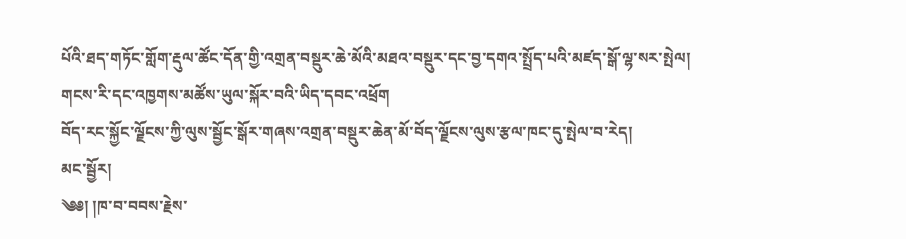པོའི་ཐད་གཏོང་གློག་རྡུལ་ཚོང་དོན་གྱི་འགྲན་བསྡུར་ཆེ་མོའི་མཐའ་བསྡུར་དང་བྱ་དགའ་སྤྲོད་པའི་མཛད་སྒོ་ལྷ་སར་སྤེལ།
གངས་རི་དང་འཁྱགས་མཚོས་ཡུལ་སྐོར་བའི་ཡིད་དབང་འཕྲོག
བོད་རང་སྐྱོང་ལྗོངས་ཀྱི་ལུས་སྦྱོང་སྒོར་གཞས་འགྲན་བསྡུར་ཆེན་མོ་བོད་ལྗོངས་ལུས་རྩལ་ཁང་དུ་སྤེལ་བ་རེད།
མང་སྦྱོར།
༄༅། །ཁ་བ་བབས་རྗེས་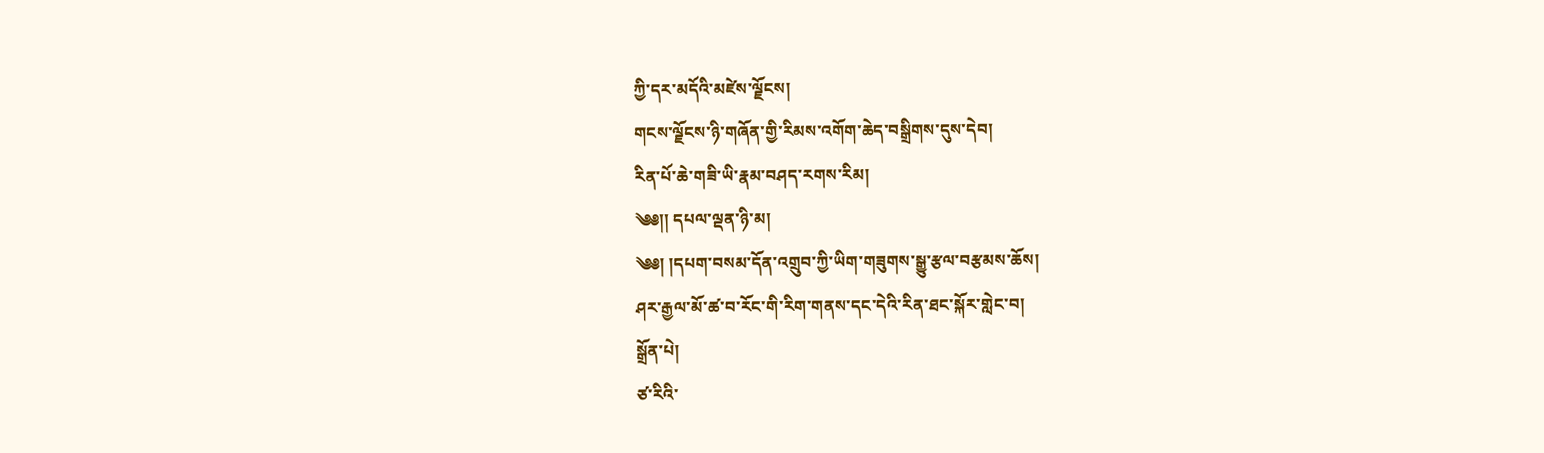ཀྱི་དར་མདོའི་མཛེས་ལྗོངས།
གངས་ལྗོངས་ཉི་གཞོན་གྱི་རིམས་འགོག་ཆེད་བསྒྲིགས་དུས་དེབ།
རིན་པོ་ཆེ་གཟི་ཡི་རྣམ་བཤད་རགས་རིམ།
༄༅།། དཔལ་ལྡན་ཉི་མ།
༄༅། །དཔག་བསམ་དོན་འགྲུབ་ཀྱི་ཡིག་གཟུགས་སྒྱུ་རྩལ་བརྩམས་ཆོས།
ཤར་རྒྱལ་མོ་ཚ་བ་རོང་གི་རིག་གནས་དང་དེའི་རིན་ཐང་སྐོར་གླེང་བ།
སྒྲོན་པེ།
ཙ་རིའི་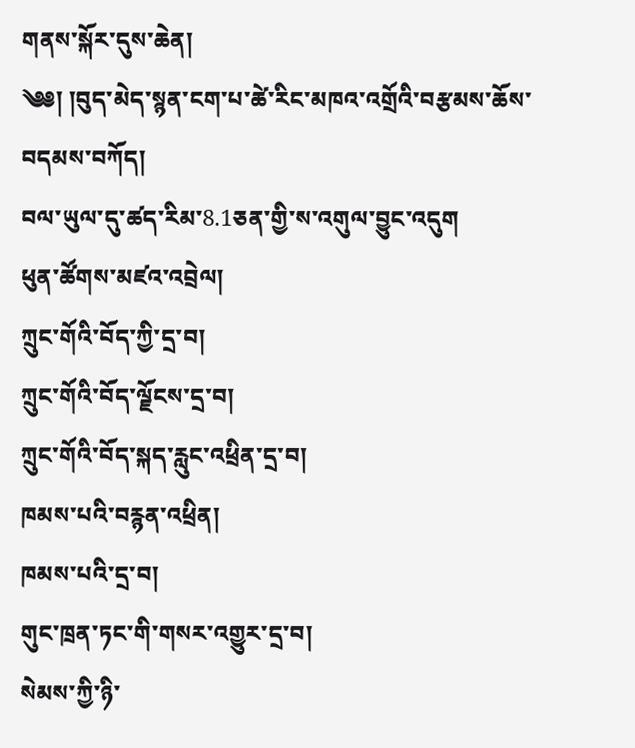གནས་སྐོར་དུས་ཆེན།
༄༅། །བུད་མེད་སྙན་ངག་པ་ཚེ་རིང་མཁའ་འགྲོའི་བརྩམས་ཆོས་བདམས་བཀོད།
བལ་ཡུལ་དུ་ཚད་རིམ་8.1ཅན་གྱི་ས་འགུལ་བྱུང་འདུག
ཕུན་ཚོགས་མཛའ་འབྲེལ།
ཀྲུང་གོའི་བོད་ཀྱི་དྲ་བ།
ཀྲུང་གོའི་བོད་ལྗོངས་དྲ་བ།
ཀྲུང་གོའི་བོད་སྐད་རླུང་འཕྲིན་དྲ་བ།
ཁམས་པའི་བརྙན་འཕྲིན།
ཁམས་པའི་དྲ་བ།
གུང་ཁྲན་ཏང་གི་གསར་འགྱུར་དྲ་བ།
སེམས་ཀྱི་ཉི་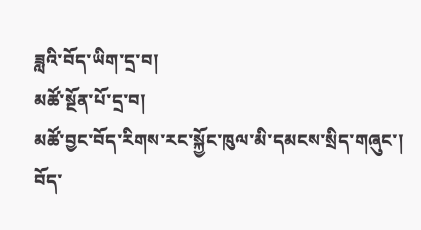ཟླའི་བོད་ཡིག་དྲ་བ།
མཚོ་སྔོན་པོ་དྲ་བ།
མཚོ་བྱང་བོད་རིགས་རང་སྐྱོང་ཁུལ་མི་དམངས་སྲིད་གཞུང་།
བོད་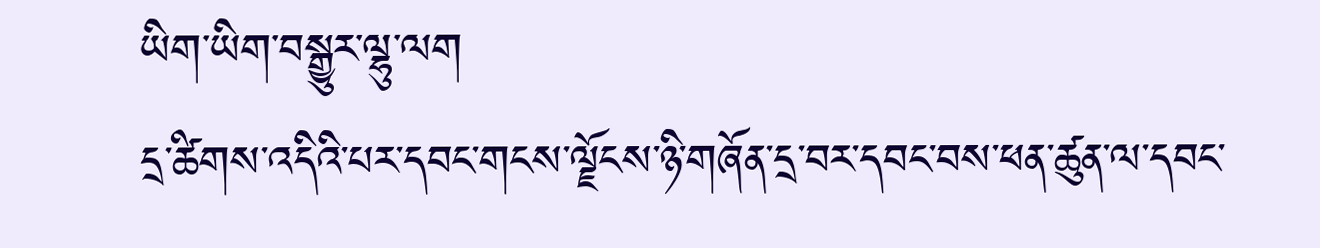ཡིག་ཡིག་བསྒྱུར་ལྷུ་ལག
དྲ་ཚིགས་འདིའི་པར་དབང་གངས་ལྗོངས་ཉི་གཞོན་དྲ་བར་དབང་བས་ཕན་ཚུན་ལ་དབང་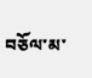བཅོལ་མ་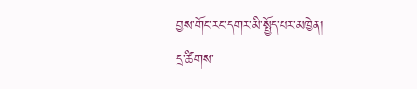བྱས་གོང་རང་དགར་མི་སྤྱོད་པར་མཁྱེན།
དྲ་ཚིགས་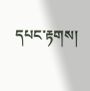དཔང་རྟགས།